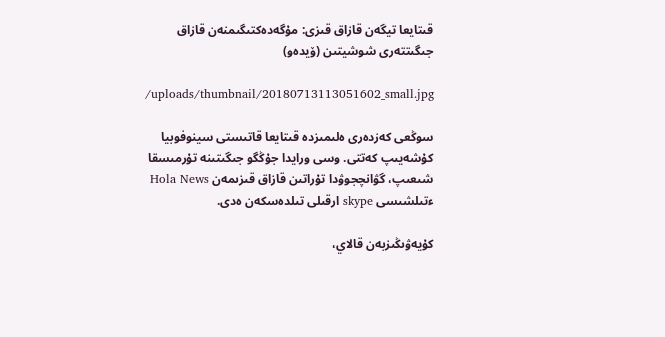قىتايعا تيگەن قازاق قىزى: مۇگەدەكتىگىمنەن قازاق جىگىتتەرى شوشيتىن (ۆيدەو)

/uploads/thumbnail/20180713113051602_small.jpg

سوڭعى كەزدەرى ەلىمىزدە قىتايعا قاتىستى سينوفوبيا كۇشەيىپ كەتتى. وسى ورايدا جۇڭگو جىگىتىنە تۇرمىسقا شىعىپ، گۋانچجوۋدا تۇراتىن قازاق قىزىمەن Hola News ءتىلشىسى skype ارقىلى تىلدەسكەن ەدى.

كۇيەۋىڭىزبەن قالاي،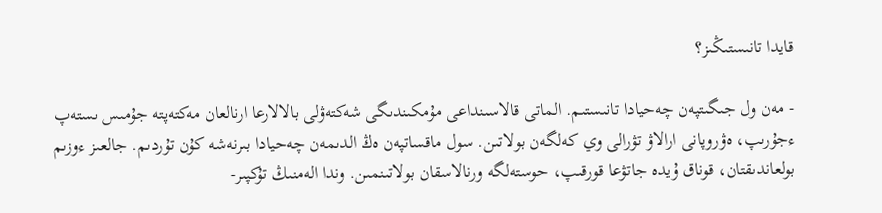قايدا تانىستىڭىز؟

- مەن ول جىگىتپەن چەحيادا تانىستىم. الماتى قالاسىنداعى مۇمكىندىگى شەكتەۋلى بالالارعا ارنالعان مەكتەپتە جۇمىس ىستەپ ءجۇرىپ، ەۋروپانى ارالاۋ تۋرالى وي كەلگەن بولاتىن. سول ماقساتپەن ەڭ الدىمەن چەحيادا بىرنەشە كۇن تۇردىم. جالعىز ءوزىم بولعاندىقتان، قوناق ۇيدە جاتۋعا قورقىپ، حوستەلگە ورنالاسقان بولاتىنمىن. وندا الەمنىڭ تۇكپىر-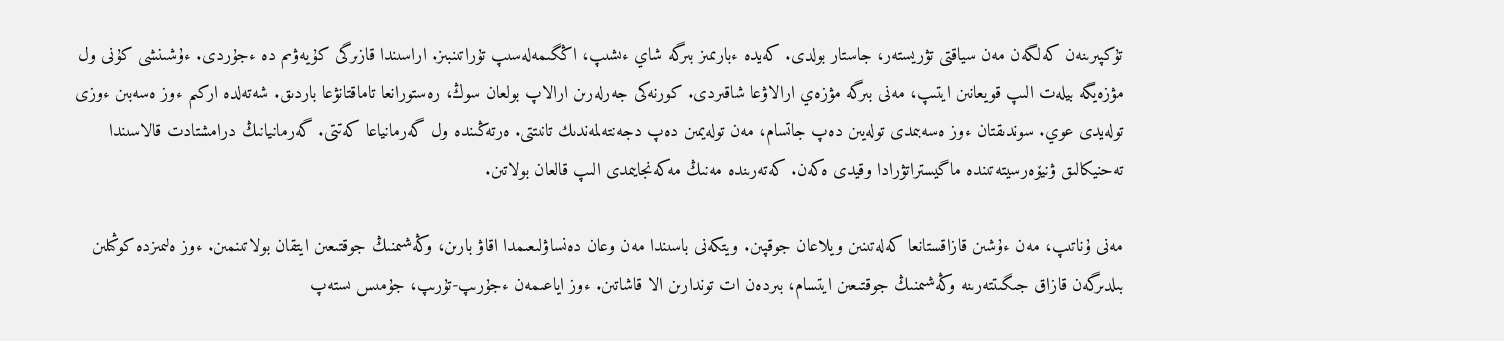تۇكپىرىنەن كەلگەن مەن سياقتى تۋريستەر، جاستار بولدى. كەيدە ءبارىمىز بىرگە شاي ءىشىپ، اڭگىمەلەسىپ تۇراتىنبىز. اراسىندا قازىرگى كۇيەۋىم دە ءجۇردى. ءۇشىنشى كۇنى ول مۋزەيگە بيلەت الىپ قويعانىن ايتىپ، مەنى بىرگە مۋزەي ارالاۋعا شاقىردى. كورنەكى جەرلەرىن ارالاپ بولعان سوڭ، رەستورانعا تاماقتانۋعا باردىق. شەتەلدە اركىم ءوز ەسەبىن ءوزى تولەيدى عوي. سوندىقتان ءوز ەسەبىمدى تولەيىن دەپ جاتسام، مەن تولەيمىن دەپ دجەنتەلمەندىك تانىتتى. ەرتەڭىندە ول گەرمانياعا كەتتى. گەرمانيانىڭ درامشتادت قالاسىندا تەحنيكالىق ۋنيۆەرسيتەتىندە ماگيستراتۋرادا وقيدى ەكەن. كەتەرىندە مەنىڭ مەكەنجايىمدى الىپ قالعان بولاتىن.

مەنى ۇناتىپ، مەن ءۇشىن قازاقستانعا كەلەتىنىن ويلاعان جوقپىن. ويتكەنى باسىندا مەن وعان دەنساۋلىعىمدا اقاۋ بارىن، وڭەشىمنىڭ جوقتىعىن ايتقان بولاتىنمىن. ءوز ەلىمىزدە كوڭىلىن بىلدىرگەن قازاق جىگىتتەرىنە وڭەشىمنىڭ جوقتىعىن ايتسام، بىردەن ات توندارىن الا قاشاتىن. ءوز اياعىمەن ءجۇرىپ-تۇرىپ، جۇمىس ىستەپ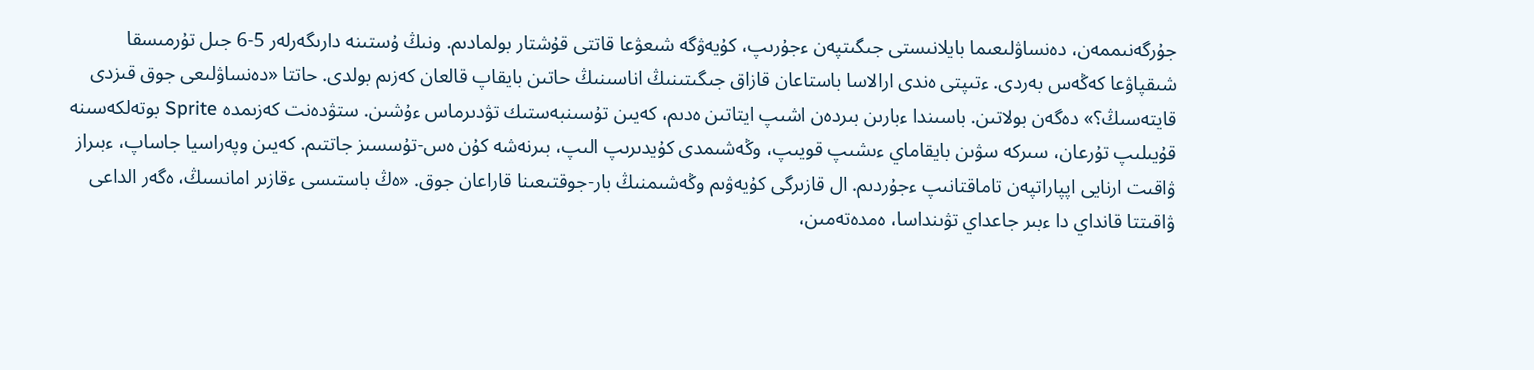جۇرگەنىممەن، دەنساۋلىعىما بايلانىستى جىگىتپەن ءجۇرىپ، كۇيەۋگە شىعۋعا قاتتى قۇشتار بولمادىم. ونىڭ ۇستىنە دارىگەرلەر 5-6 جىل تۇرمىسقا شىقپاۋعا كەڭەس بەردى. ءتىپتى ەندى ارالاسا باستاعان قازاق جىگىتىنىڭ اناسىنىڭ حاتىن بايقاپ قالعان كەزىم بولدى. حاتتا «دەنساۋلىعى جوق قىزدى قايتەسىڭ؟» دەگەن بولاتىن. باسىندا ءبارىن بىردەن اشىپ ايتاتىن ەدىم، كەيىن تۇسىنبەستىك تۋدىرماس ءۇشىن. ستۋدەنت كەزىمدە Sprite بوتەلكەسىنە قۇيىلىپ تۇرعان، سىركە سۋىن بايقاماي ءىشىپ قويىپ، وڭەشىمدى كۇيدىرىپ الىپ، بىرنەشە كۇن ەس-تۇسسىز جاتتىم. كەيىن وپەراسيا جاساپ، ءبىراز ۋاقىت ارنايى اپپاراتپەن تاماقتانىپ ءجۇردىم. ال قازىرگى كۇيەۋىم وڭەشىمنىڭ بار-جوقتىعىنا قاراعان جوق. «ەڭ باستىسى ءقازىر امانسىڭ، ەگەر الداعى ۋاقىتتا قانداي دا ءبىر جاعداي تۋىنداسا، ەمدەتەمىن،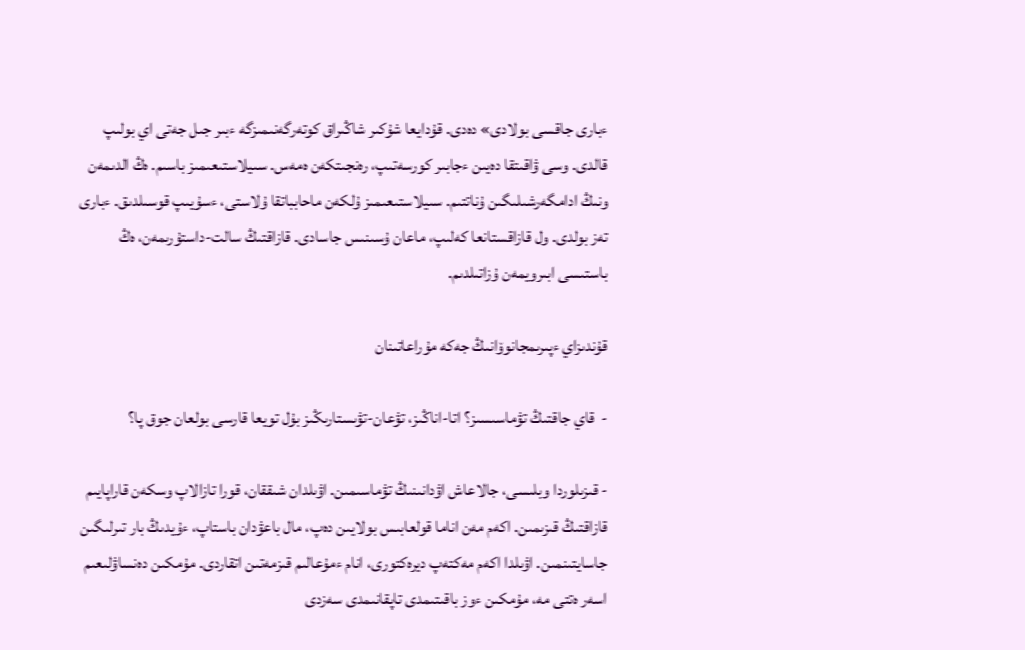ءبارى جاقسى بولادى» دەدى. قۇدايعا شۇكىر شاڭىراق كوتەرگەنىمىزگە ءبىر جىل جەتى اي بولىپ قالدى. وسى ۋاقىتقا دەيىن ءجابىر كورسەتىپ، رەنجىتكەن ەمەس. سىيلاستىعىمىز باسىم. ەڭ الدىمەن ونىڭ ادامگەرشىلىگىن ۇناتتىم. سىيلاستىعىمىز ۇلكەن ماحابباتقا ۇلاستى، ءسۇيىپ قوسىلدىق. ءبارى تەز بولدى. ول قازاقستانعا كەلىپ، ماعان ۇسىنىس جاسادى. قازاقتىڭ سالت-داستۇرىمەن، ەڭ باستىسى ابىرويمەن ۇزاتىلدىم.

قۇندىزاي ءپىرىمجانوۆانىڭ جەكە مۇراعاتىنان

-  قاي جاقتىڭ تۋماسىسىز؟ اتا-اناڭىز، تۋعان-تۋىستارىڭىز بۇل تويعا قارسى بولعان جوق پا؟

- قىزىلوردا وبلىسى، جالاعاش اۋدانىنىڭ تۋماسىمىن. اۋىلدان شىققان، قورا تازالاپ وسكەن قاراپايىم قازاقتىڭ قىزىمىن. اكەم مەن اناما قولعابىس بولايىن دەپ، مال باعۋدان باستاپ، ءۇيدىڭ بار تىرلىگىن جاسايتىنمىن. اۋىلدا اكەم مەكتەپ ديرەكتورى، انام ءمۇعالىم قىزمەتىن اتقاردى. مۇمكىن دەنساۋلىعىم اسەر ەتتى مە، مۇمكىن ءوز باقىتىمدى تاپقانىمدى سەزدى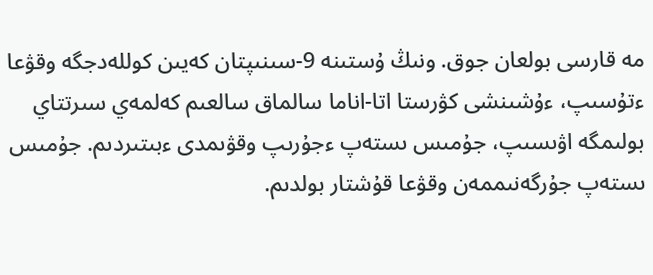مە قارسى بولعان جوق. ونىڭ ۇستىنە 9-سىنىپتان كەيىن كوللەدجگە وقۋعا ءتۇسىپ، ءۇشىنشى كۋرستا اتا-اناما سالماق سالعىم كەلمەي سىرتتاي بولىمگە اۋىسىپ، جۇمىس ىستەپ ءجۇرىپ وقۋىمدى ءبىتىردىم. جۇمىس ىستەپ جۇرگەنىممەن وقۋعا قۇشتار بولدىم.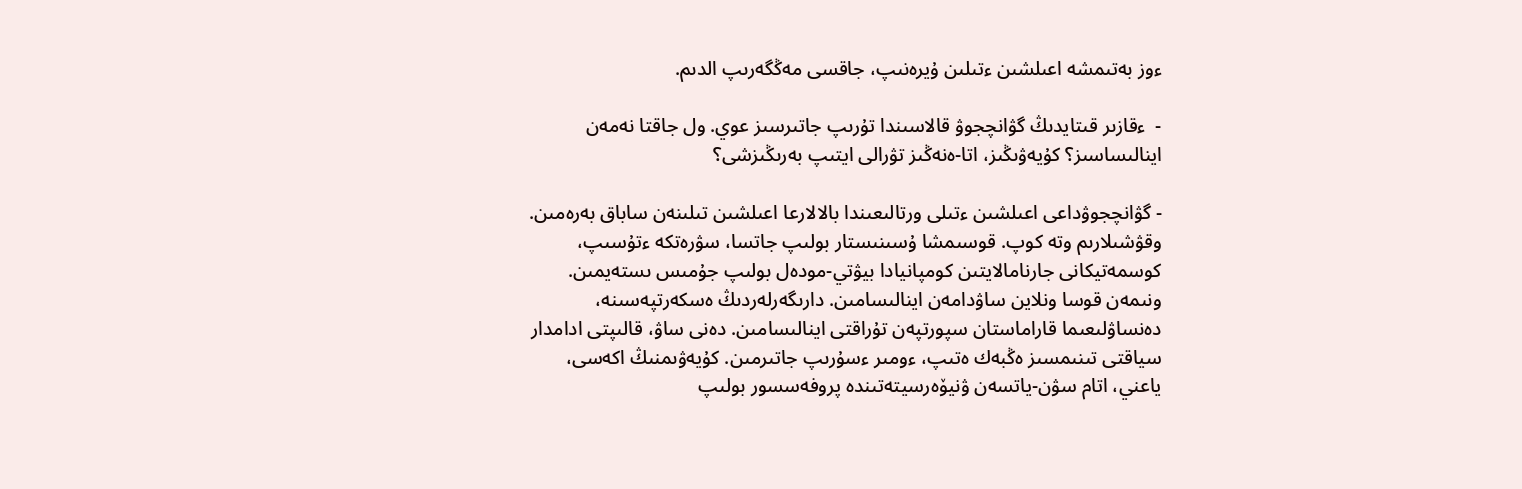ءوز بەتىمشە اعىلشىن ءتىلىن ۇيرەنىپ، جاقسى مەڭگەرىپ الدىم.

-  ءقازىر قىتايدىڭ گۋانچجوۋ قالاسىندا تۇرىپ جاتىرسىز عوي. ول جاقتا نەمەن اينالىساسىز؟ كۇيەۋىڭىز، اتا-ەنەڭىز تۋرالى ايتىپ بەرىڭىزشى؟

- گۋانچجوۋداعى اعىلشىن ءتىلى ورتالىعىندا بالالارعا اعىلشىن تىلىنەن ساباق بەرەمىن. وقۋشىلارىم وتە كوپ. قوسىمشا ۇسىنىستار بولىپ جاتسا، سۋرەتكە ءتۇسىپ، كوسمەتيكانى جارنامالايتىن كومپانيادا بيۋتي-مودەل بولىپ جۇمىس ىستەيمىن. ونىمەن قوسا ونلاين ساۋدامەن اينالىسامىن. دارىگەرلەردىڭ ەسكەرتپەسىنە، دەنساۋلىعىما قاراماستان سپورتپەن تۇراقتى اينالىسامىن. دەنى ساۋ، قالىپتى ادامدار سياقتى تىنىمسىز ەڭبەك ەتىپ، ءومىر ءسۇرىپ جاتىرمىن. كۇيەۋىمنىڭ اكەسى، ياعني، اتام سۋن-ياتسەن ۋنيۆەرسيتەتىندە پروفەسسور بولىپ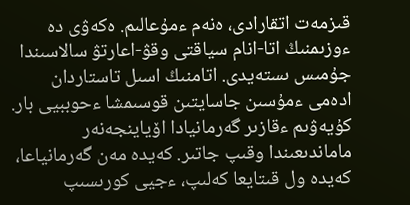قىزمەت اتقارادى، ەنەم ءمۇعالىم. ەكەۋى دە ءوزىمنىڭ اتا-انام سياقتى وقۋ-اعارتۋ سالاسىندا جۇمىس ىستەيدى. اتامنىڭ اسىل تاستاردان ادەمى ءمۇسىن جاسايتىن قوسىمشا ءحوببيى بار. كۇيەۋىم ءقازىر گەرمانيادا اۆياينجەنەر ماماندىعىندا وقىپ جاتىر. كەيدە مەن گەرمانياعا، كەيدە ول قىتايعا كەلىپ، ءجيى كورىسىپ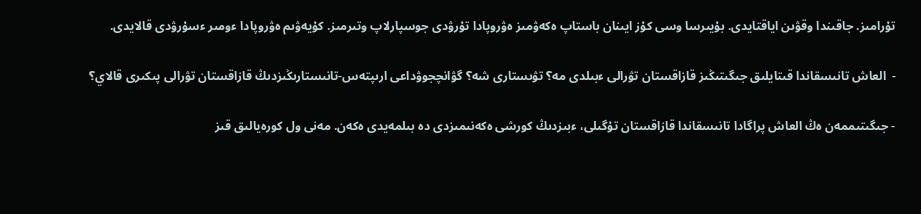تۇرامىز. جاقىندا وقۋىن اياقتايدى. بۇيىرسا وسى كۇز ايىنان باستاپ ەكەۋمىز ەۋروپادا تۇرۋدى جوسپارلاپ وتىرمىز. كۇيەۋىم ەۋروپادا ءومىر ءسۇرۋدى قالايدى.

-  العاش تانىسقاندا قىتايلىق جىگىتىڭىز قازاقستان تۋرالى ءبىلدى مە؟ تۋىستارى شە؟ گۋانچجوۋداعى ارىپتەس-تانىستارىڭىزدىڭ قازاقستان تۋرالى پىكىرى قالاي؟

- جىگىتىممەن ەڭ العاش پراگادا تانىسقاندا قازاقستان تۇگىلى، ءبىزدىڭ كورشى ەكەنىمىزدى دە بىلمەيدى ەكەن. مەنى ول كورەيالىق قىز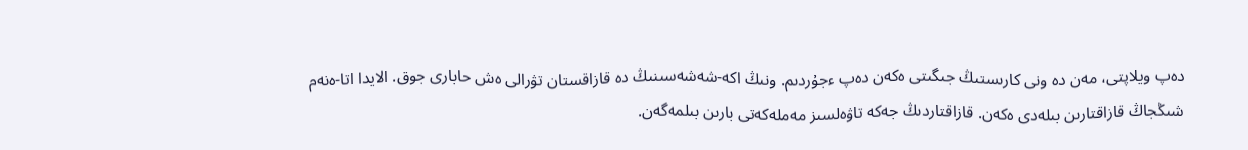دەپ ويلاپتى، مەن دە ونى كارىستىڭ جىگىتى ەكەن دەپ ءجۇردىم. ونىڭ اكە-شەشەسىنىڭ دە قازاقستان تۋرالى ەش حابارى جوق. الايدا اتا-ەنەم شىڭجاڭ قازاقتارىن بىلەدى ەكەن. قازاقتاردىڭ جەكە تاۋەلسىز مەملەكەتى بارىن بىلمەگەن.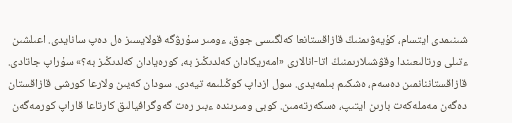شىنىمدى ايتسام، كۇيەۋىمنىڭ قازاقستانعا كەلگىسى جوق، ءومىر سۇرۋگە قولايسىز ەل دەپ سانايدى. اعىلشىن ءتىلى ورتالىعىندا وقۋشىلارىمنىڭ اتا-انالارى «امەريكادان كەلدىڭىز بە، كورەيادان كەلدىڭىز بە؟» سۇراپ جاتادى. قازاقستاننانمىن دەسەم، ەشكىم بىلمەيدى. سول ازداپ كوڭىلىمە تيەدى. سودان كەيىن ولارعا كورشى قازاقستان دەگەن مەملەكەت بارىن ايتىپ، ەسكەرتەمىن. كوبى ومىرىندە ءبىر رەت گەوگرافيالىق كارتاعا قاراپ كورمەگەن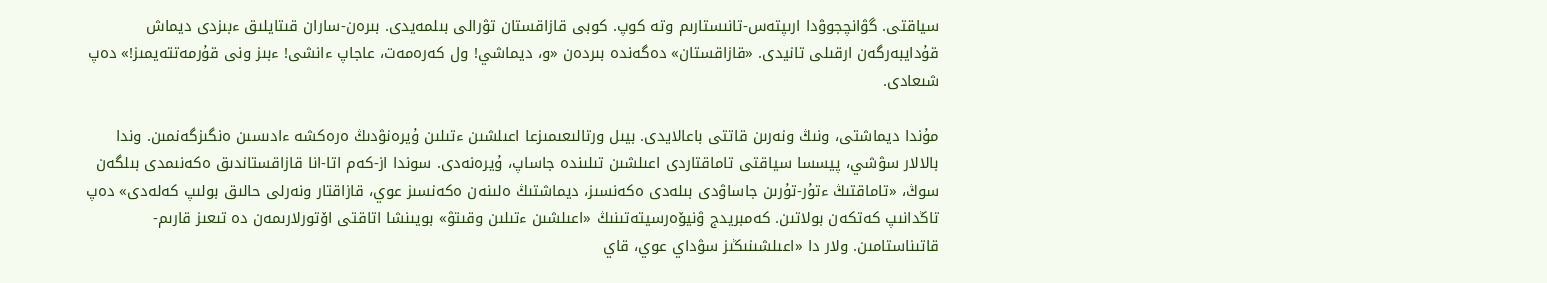سياقتى. گۋانچجوۋدا ارىپتەس-تانىستارىم وتە كوپ. كوبى قازاقستان تۋرالى بىلمەيدى. بىرەن-ساران قىتايلىق ءبىزدى ديماش قۇدايبەرگەن ارقىلى تانيدى. «قازاقستان» دەگەندە بىردەن «و، ديماشي! ول كەرەمەت، عاجاپ ءانشى! ءبىز ونى قۇرمەتتەيمىز!» دەپ شىعادى.

مۇندا ديماشتى، ونىڭ ونەرىن قاتتى باعالايدى. بيىل ورتالىعىمىزعا اعىلشىن ءتىلىن ۇيرەنۋدىڭ ەرەكشە ءادىسىن ەنگىزگەنمىن. وندا بالالار سۋشي، پيسسا سياقتى تاماقتاردى اعىلشىن تىلىندە جاساپ، ۇيرەنەدى. سوندا از-كەم اتا-انا قازاقستاندىق ەكەنىمدى بىلگەن سوڭ، «تاماقتىڭ ءتۇر-تۇرىن جاساۋدى بىلەدى ەكەنسىز، ديماشتىڭ ەلىنەن ەكەنسىز عوي، قازاقتار ونەرلى حالىق بولىپ كەلەدى» دەپ تاڭدانىپ كەتكەن بولاتىن. كەمبريدج ۋنيۆەرسيتەتىنىڭ «اعىلشىن ءتىلىن وقىتۋ» بويىنشا اتاقتى اۆتورلارىمەن دە تىعىز قارىم-قاتىناستامىن. ولار دا «اعىلشىنىڭىز سۋداي عوي، قاي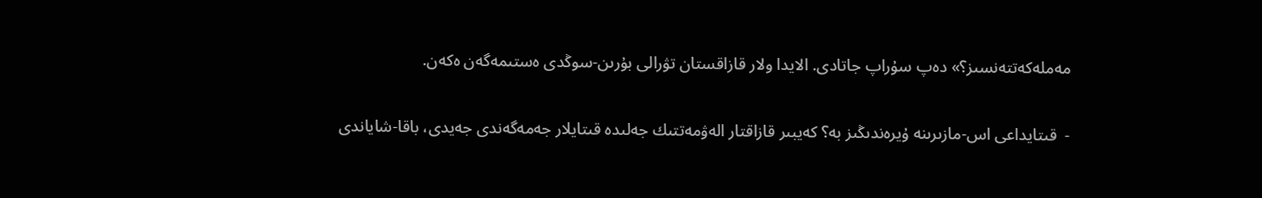مەملەكەتتەنسىز؟» دەپ سۇراپ جاتادى. الايدا ولار قازاقستان تۋرالى بۇرىن-سوڭدى ەستىمەگەن ەكەن.

-  قىتايداعى اس-مازىرىنە ۇيرەندىڭىز بە؟ كەيبىر قازاقتار الەۋمەتتىك جەلىدە قىتايلار جەمەگەندى جەيدى، باقا-شاياندى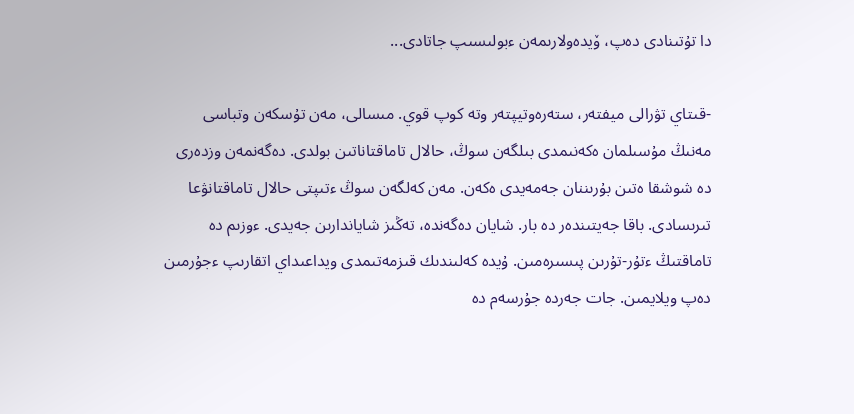دا تۇتىنادى دەپ، ۆيدەولارىمەن ءبولىسىپ جاتادى...

-قىتاي تۋرالى ميفتەر، ستەرەوتيپتەر وتە كوپ قوي. مىسالى، مەن تۇسكەن وتباسى مەنىڭ مۇسىلمان ەكەنىمدى بىلگەن سوڭ، حالال تاماقتاناتىن بولدى. دەگەنمەن وزدەرى دە شوشقا ەتىن بۇرىننان جەمەيدى ەكەن. مەن كەلگەن سوڭ ءتىپتى حالال تاماقتانۋعا تىرىسادى. باقا جەيتىندەر دە بار. شايان دەگەندە، تەڭىز شاياندارىن جەيدى. ءوزىم دە تاماقتىڭ ءتۇر-تۇرىن پىسىرەمىن. ۇيدە كەلىندىك قىزمەتىمدى ويداعىداي اتقارىپ ءجۇرمىن دەپ ويلايمىن. جات جەردە جۇرسەم دە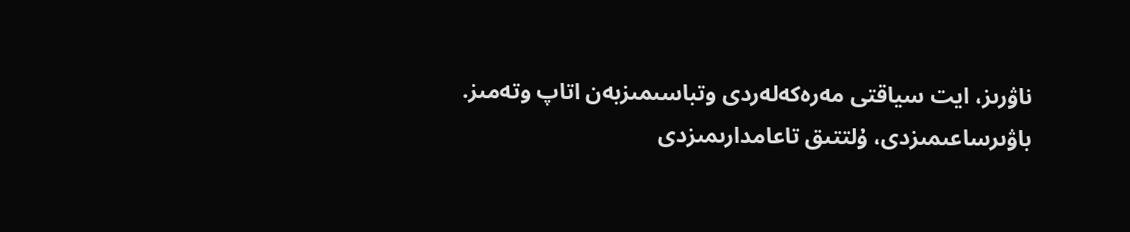ناۋرىز، ايت سياقتى مەرەكەلەردى وتباسىمىزبەن اتاپ وتەمىز. باۋىرساعىمىزدى، ۇلتتىق تاعامدارىمىزدى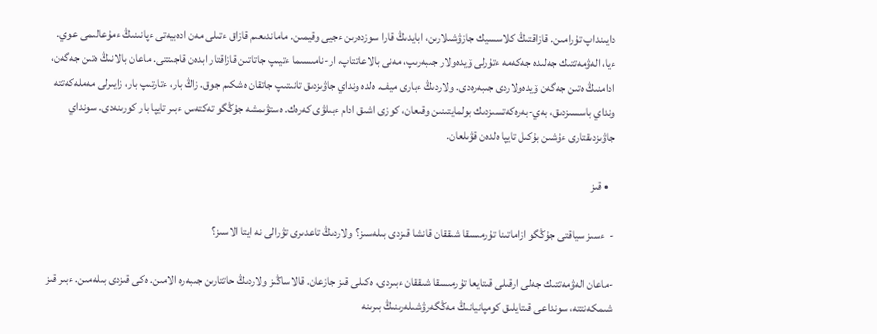دايىنداپ تۇرامىن. قازاقتىڭ كلاسسيك جازۋشىلارىن، ابايدىڭ قارا سوزدەرىن ءجيى وقيمىن. ماماندىعىم قازاق ءتىلى مەن ادەبيەتى ءپانىنىڭ ءمۇعالىمى عوي. ءيا، الەۋمەتتىك جەلىدە جەكەمە ءتۇرلى ۆيدەولار جىبەرىپ، مەنى بالاعاتتاپ، ار-نامىسىما ءتيىپ جاتاتىن قازاقتار ابدەن قاجىتتى. ماعان بالانىڭ ەتىن جەگەن، ادامنىڭ ەتىن جەگەن ۆيدەولاردى جىبەرەدى. ولاردىڭ ءبارى ميف. ەلدە ونداي جاۋىزدىق تانىتىپ جاتقان ەشكىم جوق. زاڭ بار، ءتارتىپ بار، زايىرلى مەملەكەتتە ونداي باسسىزدىق، بەي-بەرەكەتسىزدىك بولمايتىنىن وقىعان، كوزى اشىق ادام ءبىلۋى كەرەك. ەستۋىمشە جۇڭگو تەكتەس ءبىر تايپا بار كورىنەدى. سونداي جاۋىزدىقتارى ءۇشىن بۇكىل تايپا ەلدەن قۋىلعان.

  • قىز

-  ءسىز سياقتى جۇڭگو ازاماتىنا تۇرمىسقا شىققان قانشا قىزدى بىلەسىز؟ ولاردىڭ تاعدىرى تۋرالى نە ايتا الاسىز؟

-ماعان الەۋمەتتىك جەلى ارقىلى قىتايعا تۇرمىسقا شىققان ءبىردى، ەكىلى قىز جازعان. قالاساڭىز ولاردىڭ حاتتارىن جىبەرە الامىن. ەكى قىزدى بىلەمىن. ءبىر قىز شىمكەنتتە، سونداعى قىتايلىق كومپانيانىڭ مەڭگەرۋشىلەرىنىڭ بىرىنە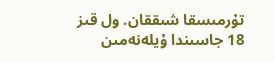تۇرمىسقا شىققان. ول قىز 18 جاسىندا ۇيلەنەمىن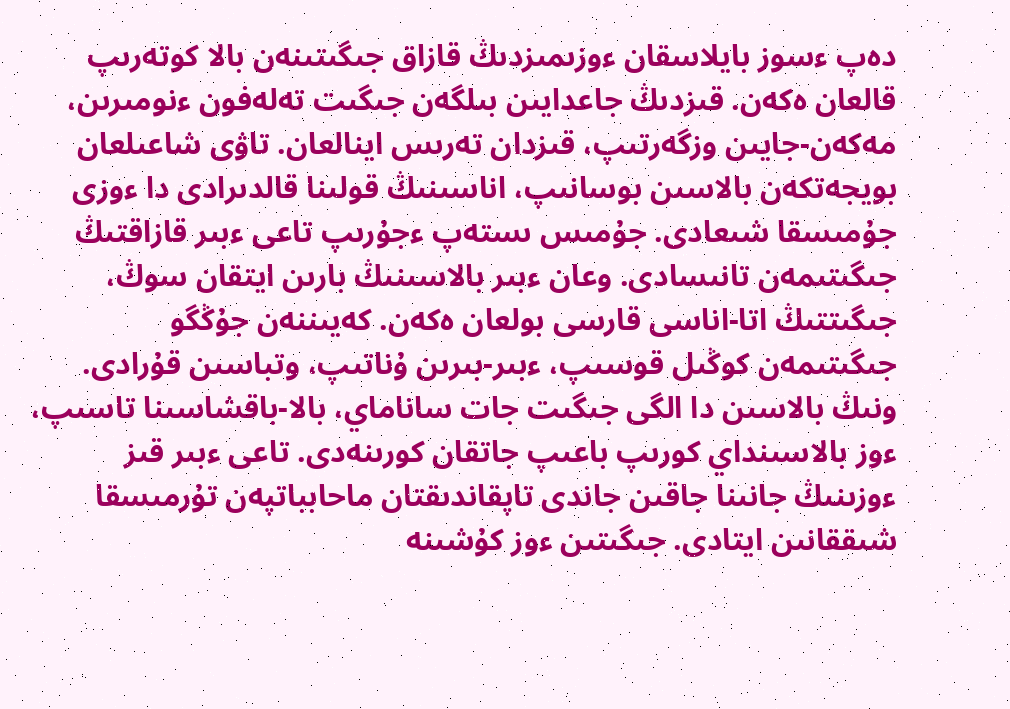دەپ ءسوز بايلاسقان ءوزىمىزدىڭ قازاق جىگىتىنەن بالا كوتەرىپ قالعان ەكەن. قىزدىڭ جاعدايىن بىلگەن جىگىت تەلەفون ءنومىرىن، مەكەن-جايىن وزگەرتىپ، قىزدان تەرىس اينالعان. تاۋى شاعىلعان بويجەتكەن بالاسىن بوسانىپ، اناسىنىڭ قولىنا قالدىرادى دا ءوزى جۇمىسقا شىعادى. جۇمىس ىستەپ ءجۇرىپ تاعى ءبىر قازاقتىڭ جىگىتىمەن تانىسادى. وعان ءبىر بالاسىنىڭ بارىن ايتقان سوڭ، جىگىتتىڭ اتا-اناسى قارسى بولعان ەكەن. كەيىننەن جۇڭگو جىگىتىمەن كوڭىل قوسىپ، ءبىر-بىرىن ۇناتىپ، وتباسىن قۇرادى.  ونىڭ بالاسىن دا الگى جىگىت جات ساناماي، بالا-باقشاسىنا تاسىپ، ءوز بالاسىنداي كورىپ باعىپ جاتقان كورىنەدى. تاعى ءبىر قىز ءوزىنىڭ جانىنا جاقىن جاندى تاپقاندىقتان ماحابباتپەن تۇرمىسقا شىققانىن ايتادى. جىگىتىن ءوز كۇشىنە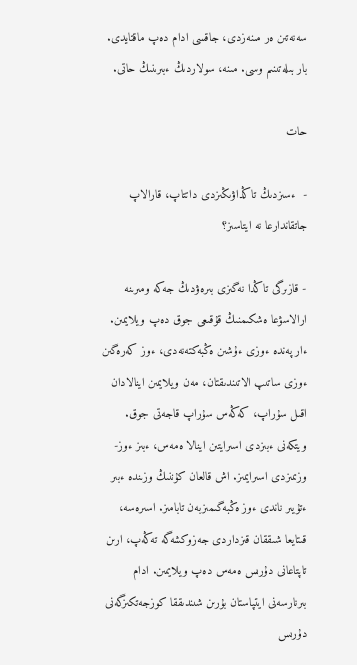سەنەتىن ەر مىنەزدى، جاقسى ادام دەپ ماقتايدى. بار بىلەتىنىم وسى. مىنە، سولاردىڭ ءبىرىنىڭ حاتى.

حات

-  ءسىزدىڭ تاڭداۋىڭىزدى داتتاپ، قارالاپ جاتقاندارعا نە ايتاسىز؟

- قازىرگى تاڭدا نەگىزى بىرەۋدىڭ جەكە ومىرىنە ارالاسۋعا ەشكىمنىڭ قۇقىعى جوق دەپ ويلايمىن. ءار پەندە ءوزى ءۇشىن ەڭبەكتەنەدى، ءوز كەرەگىن ءوزى ساتىپ الاتىندىقتان، مەن ويلايمىن اينالادان اقىل سۇراپ، كەڭەس سۇراپ قاجەتى جوق. ويتكەنى ءبىزدى اسىرايتىن اينالا ەمەس، ءبىز ءوز-وزىمىزدى اسىرايمىز. اش قالعان كۇننىڭ وزىندە ءبىر ءتۇيىر ناندى ءوز ەڭبەگىمىزبەن تابامىز. اسىرەسە، قىتايعا شىققان قىزداردى جەزوكشەگە تەڭەپ، ارىن تاپتاعانى دۇرىس ەمەس دەپ ويلايمىن. ادام بىرنارسەنى ايتپاستان بۇرىن شىندىققا كوزجەتكىزگەنى دۇرىس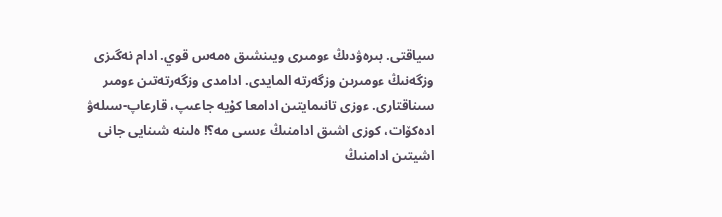سياقتى. بىرەۋدىڭ ءومىرى ويىنشىق ەمەس قوي. ادام نەگىزى وزگەنىڭ ءومىرىن وزگەرتە المايدى. ادامدى وزگەرتەتىن ءومىر سىناقتارى. ءوزى تانىمايتىن ادامعا كۇيە جاعىپ، قارعاپ-سىلەۋ ادەكۆات، كوزى اشىق ادامنىڭ ءىسى مە؟! ەلىنە شىنايى جانى اشيتىن ادامنىڭ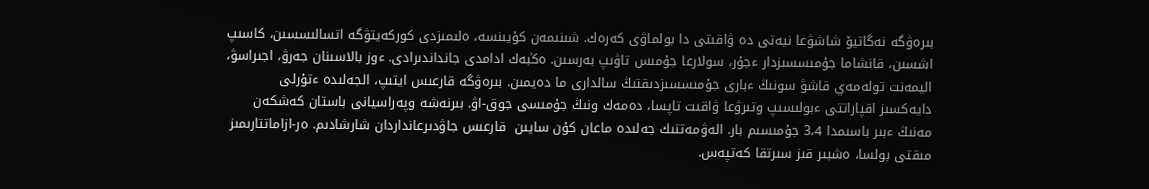بىرەۋگە نەگاتيۆ شاشۋعا نيەتى دە ۋاقىتى دا بولماۋى كەرەك. شىنىمەن كۇيىنسە، ەلىمىزدى كوركەيتۋگە اتسالىسسىن، كاسىپ اشسىن، قانشاما جۇمىسسىزدار ءجۇر، سولارعا جۇمىس تاۋىپ بەرسىن. ەڭبەك ادامدى جانداندىرادى. ءوز بالاسىنان جەرۋ، اجىراسۋ، اليمەنت تولەمەي قاشۋ سونىڭ ءبارى جۇمىسسىزدىقتىڭ سالدارى ما دەيمىن. بىرەۋگە قارعىس ايتىپ، الجەلىدە ءتۇرلى دايەكسىز اقپاراتتى ءبولىسىپ وتىرۋعا ۋاقىت تاپسا، دەمەك ونىڭ جۇمىسى جوق-اۋ. بىرنەشە وپەراسيانى باستان كەشكەن مەنىڭ ءبىر باسىمدا 3،4 جۇمىسىم بار. الەۋمەتتىك جەلىدە ماعان كۇن سايىن  قارعىس جاۋدىرعانداردان شارشادىم. ەر-ازاماتتارىمىز مىقتى بولسا، ەشبىر قىز سىرتقا كەتپەس.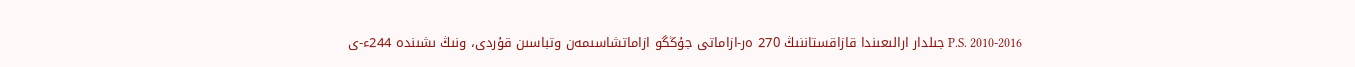P.S. 2010-2016 جىلدار ارالىعىندا قازاقستاننىڭ 270 ەر-ازاماتى جۇڭگو ازاماتشاسىمەن وتباسىن قۇردى، ونىڭ ىشىندە 244ء-ى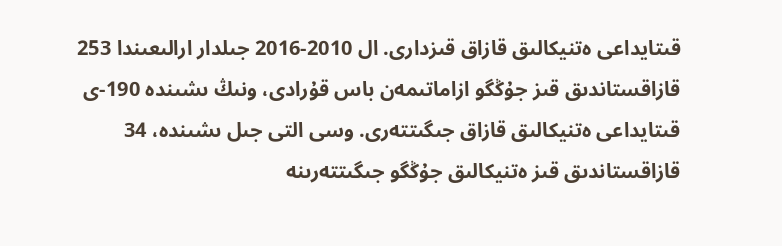قىتايداعى ەتنيكالىق قازاق قىزدارى. ال 2010-2016 جىلدار ارالىعىندا 253 قازاقستاندىق قىز جۇڭگو ازاماتىمەن باس قۇرادى، ونىڭ ىشىندە 190-ى قىتايداعى ەتنيكالىق قازاق جىگىتتەرى. وسى التى جىل ىشىندە، 34 قازاقستاندىق قىز ەتنيكالىق جۇڭگو جىگىتتەرىنە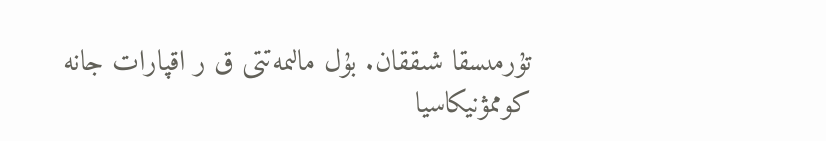تۇرمىسقا شىققان. بۇل مالىمەتتى ق ر اقپارات جانە كوممۋنيكاسيا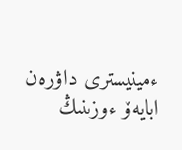ءمينيسترى داۋرەن ابايەۆ ءوزىنىڭ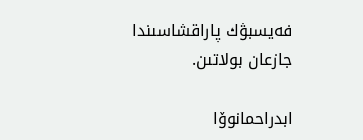فەيسبۋك پاراقشاسىندا جازعان بولاتىن.

ابدراحمانوۆا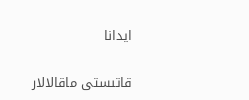ايدانا

قاتىستى ماقالالار